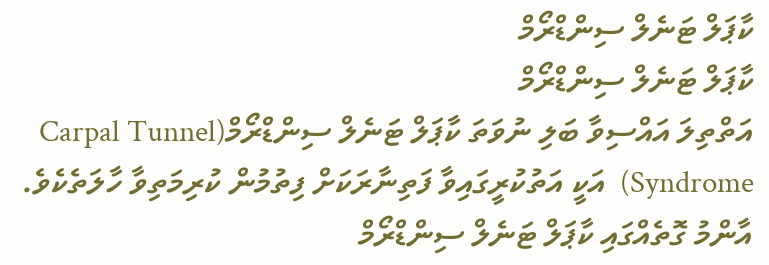ކާޕަލް ޓަނެލް ސިންޑްރޯމް
ކާޕަލް ޓަނެލް ސިންޑްރޯމް
އަތްތިލަ އައްސިވާ ބަލި ނުވަތަ ކާޕަލް ޓަނެލް ސިންޑްރޯމް(Carpal Tunnel Syndrome)  އަކީ އަތުކުރީގައިވާ ފަތިނާރަކަށް ފިތުމުން ކުރިމަތިވާ ހާލަތެކެވެ. އާންމު ގޮތެއްގައި ކާޕަލް ޓަނެލް ސިންޑްރޯމް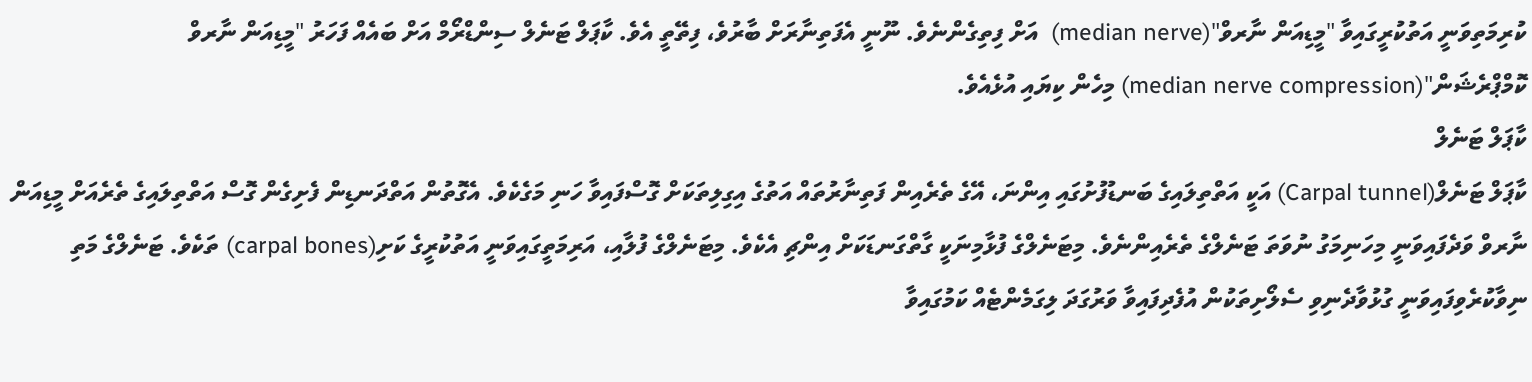ކުރިމަތިވަނީ އަތުކުރީގައިވާ "މީޑިއަން ނާރވް"(median nerve)  އަށް ފިތިގެންނެވެ. ނޫނީ އެފަތިނާރަށް ބާރުވެ، ފިތޭތީ އެވެ. ކާޕަލް ޓަނެލް ސިންޑްރޯމް އަށް ބައެއް ފަހަރު "މީޑިއަން ނާރވް ކޮމްޕްރެޝަން"(median nerve compression) މިހެން ކިޔައި އުޅެއެވެ.
ކާޕަލް ޓަނެލް
ކާޕަލް ޓަނެލް(Carpal tunnel) އަކީ އަތްތިލައިގެ ބަނޑުފުށުގައި އިންނަ، އޭގެ ތެރެއިން ފަތިނާރުތައް އަތުގެ އިގިލިތަކަށް ގޮސްފައިވާ ހަނި މަގެކެވެ. އެގޮތުން އަތްދަނޑިން ފެށިގެން ގޮސް އަތްތިލައިގެ ތެރެއަށް މީޑިއަން ނާރވް ވަދެފައިވަނީ މިހަނިމަގު ނުވަތަ ޓަނެލްގެ ތެރެއިންނެވެ. މިޓަނެލްގެ ފުޅާމިނަކީ ގާތްގަނޑަކަށް އިންޗި އެކެވެ. މިޓަނެލްގެ ފުލާއި، އަރިމަތީގައިވަނީ އަތުކުރީގެ ކަށި(carpal bones) ތަކެވެ. ޓަނެލްގެ މަތި ނިވާކުރެވިފައިވަނީ ގުޅުވާދެނިވި ސެލޯށިތަކުން އުފެދިފައިވާ ވަރުގަދަ ލިގަމެންޓެއް ކަމުގައިވާ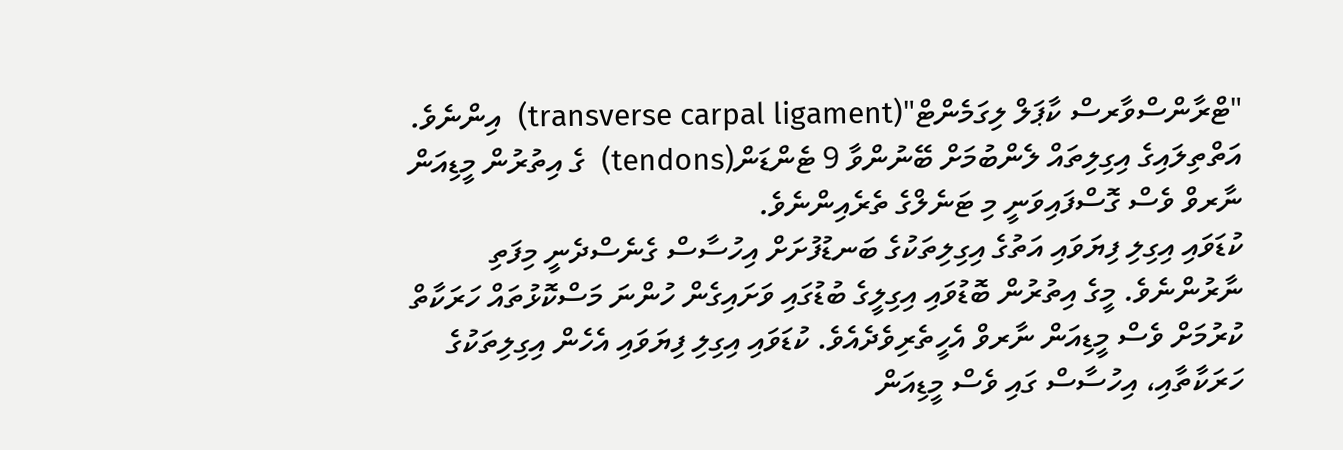"ޓްރާންސްވާރސް ކާޕަލް ލިގަމެންޓް"(transverse carpal ligament)  އިންނެވެ.  އަތްތިލައިގެ އިގިލިތައް ލެންބުމަށް ބޭނުންވާ 9 ޓެންޑަން(tendons)  ގެ އިތުރުން މީޑިއަން ނާރވް ވެސް ގޮސްފައިވަނީ މި ޓަނެލްގެ ތެރެއިންނެވެ.
ކުޑަވައި އިގިލި ފިޔަވައި އަތުގެ އިގިލިތަކުގެ ބަނޑުފުށަށް އިހުސާސް ގެނެސްދެނީ މިފަތި ނާރުންނެވެ. މީގެ އިތުރުން ބޮޑުވައި އިގިލީގެ ބުޑުގައި ވަށައިގެން ހުންނަ މަސްކޮޅުތައް ހަރަކާތް ކުރުމަށް ވެސް މީޑިއަން ނާރވް އެހީތެރިވެދެއެވެ. ކުޑަވައި އިގިލި ފިޔަވައި އެހެން އިގިލިތަކުގެ ހަރަކާތާއި، އިހުސާސް ގައި ވެސް މީޑިއަން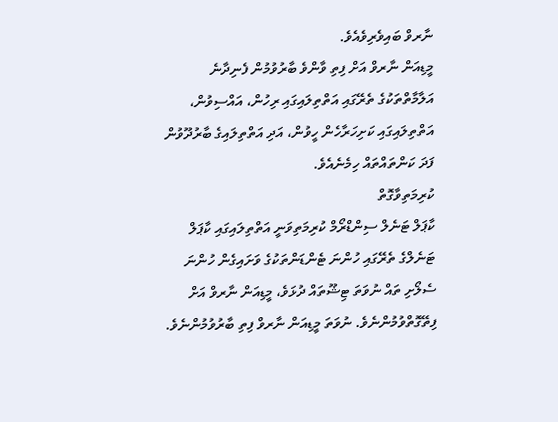ނާރވް ބައިވެރިވެއެވެ.
މީޑިއަން ނާރވް އަށް ފިތި ވާންވެ ބާރުވުމުން ފެނިދާނެ އަލާމާތްތަކުގެ ތެރޭގައި އަތްތިލައިގައި ރިހުން، އައްސިވުން، އަތްތިލައިގައި ކަށިހަރާހެން ހީވުން، އަދި އަތްތިލައިގެ ބާރުދޫވުން ފަދަ ކަންތައްތައް ހިމެނެއެވެ.
ކުރިމަތިވާގޮތް
ކާޕަލް ޓަނެލް ސިންޑްރޯމް ކުރިމަތިވަނީ އަތްތިލައިގައި ކާޕަލް ޓަނެލްގެ ތެރޭގައި ހުންނަ ޓެންޑަންތަކުގެ ވަށައިގެން ހުންނަ ސެލޯށި ތައް ނުވަތަ ޓިޝޫތައް ދުޅަވެ، މީޑިއަން ނާރވް އަށް ފިތޭގޮތްވުމުންނެވެ. ނުވަތަ މީޑިއަން ނާރވް ފިތި ބާރުވުމުންނެވެ.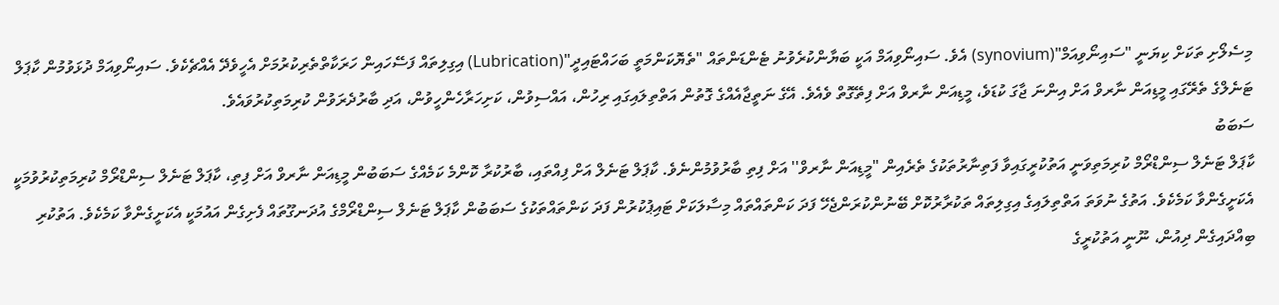މިސެލޯށި ތަކަށް ކިޔަނީ "ސައިނޯވިއަމް"(synovium) އެވެ. ސައިނޯވިއަމް އަކީ ބަޔާންކުރެވުނު ޓެންޑަންތައް "ތެޔޮކަންމަތީ ބަހައްޓައިދީ"(Lubrication) އިގިލިތައް ފަސޭހައިން ހަރަކާތްތެރިކުރުމަށް އެހީވެދޭ އެއްޗެކެވެ. ސައިނޯވިއަމް ދުޅަވުމުން ކާޕަލް ޓަނެލްގެ ތެރޭގައި މީޑިއަން ނާރވް އަށް އިންނަ ޖާގަ ކުޑަވެ، މީޑިއަން ނާރވް އަށް ފިތޭގޮތް ވެއެވެ. އޭގެ ނަތީޖާއެއްގެ ގޮތުން އަތްތިލައިގައި ރިހުން، އައްސިވުން، ކަށިހަރާހެންހީވުން، އަދި ބާރުދެރަވުން ކުރިމަތިކުރުވައެވެ.
ސަބަބު
ކާޕަލް ޓަނެލް ސިންޑްރޯމް ކުރިމަތިވަނީ އަތުކުރީގައިވާ ފަތިނާރުތަކުގެ ތެރެއިން "މީޑިއަން ނާރވް'' އަށް ފިތި ބާރުވުމުންނެވެ. ކާޕަލް ޓަނެލް އަށް ފިއްތައި، ބާރުކުރާ ކޮންމެ ކަމެއްގެ ސަބަބުން މީޑިއަން ނާރވް އަށް ފިތި، ކާޕަލް ޓަނެލް ސިންޑްރޯމް ކުރިމަތިކުރުވުމަކީ އެކަށީގެންވާ ކަމެކެވެ. އަތުގެ ނުވަތަ އަތްތިލައިގެ އިގިލިތައް ތަކުރާރުކޮށް ބޭނުންކުރަންޖެހޭ ފަދަ ކަންތައްތައް މިސާލަކަށް ޓައިޕުކުރުން ފަދަ ކަންތައްތަކުގެ ސަބަބުން ކާޕަލް ޓަނެލް ސިންޑްރޯމްގެ އުދަނގޫތައް ފެށިގެން އައުމަކީ އެކަށީގެންވާ ކަމެކެވެ. އަތުކުރި ބިއްދައިގެން ދިއުން، ނޫނީ އަތުކުރީގެ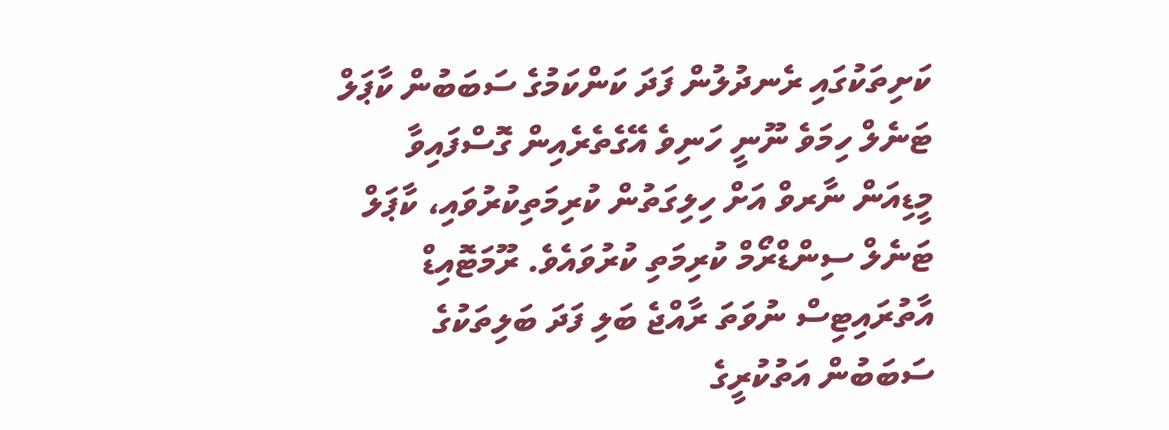ކަށިތަކުގައި ރެނދުލުން ފަދަ ކަންކަމުގެ ސަބަބުން ކާޕަލް ޓަނެލް ހިމަވެ ނޫނީ ހަނިވެ އޭގެތެރެއިން ގޮސްފައިވާ މީޑިއަން ނާރވް އަށް ހިލިގަތުން ކުރިމަތިކުރުވައި، ކާޕަލް ޓަނެލް ސިންޑްރޯމް ކުރިމަތި ކުރުވައެވެ. ރޫމަޓޮއިޑް އާތުރައިޓިސް ނުވަތަ ރާއްޖެ ބަލި ފަދަ ބަލިތަކުގެ ސަބަބުން އަތުކުރީގެ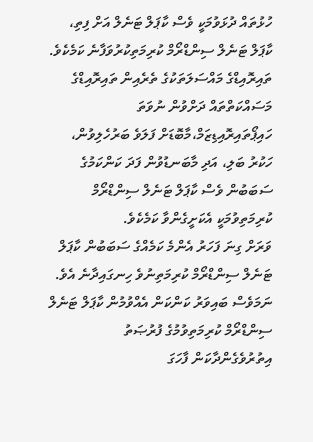ހުޅުތައް ދުޅަވުމަކީ ވެސް ކާޕަލް ޓަނެލް އަށް ފިތި، ކާޕަލް ޓަނެލް ސިންޑްރޯމް ކުރިމަތިކުރުވަފާނެ ކަމެކެވެ. ތައިރޮއިޑްގެ މައްސަލަތަކުގެ ތެރެއިން ތައިރޮއިޑްގެ މަސައްކަތްތައް ދަށްވުން ނުވަތަ ހައިޕޯތައިރޮއިޑިޒަމް،މާބޮޑަށް ފަލަވެ ބަރުހެލިވުން، ހަކުރު ބަލި، އަދި މާބަނޑުވުން ފަދަ ކަންކަމުގެ ސަބަބުން ވެސް ކާޕަލް ޓަނެލް ސިންޑްރޯމް ކުރިމަތިވުމަކީ އެކަށީގެންވާ ކަމެކެވެ.
ވަރަށް ގިނަ ފަހަރު އެންމެ ކަމެއްގެ ސަބަބުން ކާޕަލް ޓަނެލް ސިންޑްރޯމް ކުރިމަތިނުވެ ހިނގައިދާނެ އެވެ. ނަމަވެސް ބައިވަރު ކަންކަން އެއްވުމުން ކާޕަލް ޓަނެލް ސިންޑްރޯމް ކުރިމަތިވުމުގެ ފުރުޞަތު އިތުރުވެގެންދާކަން ފާހަގަ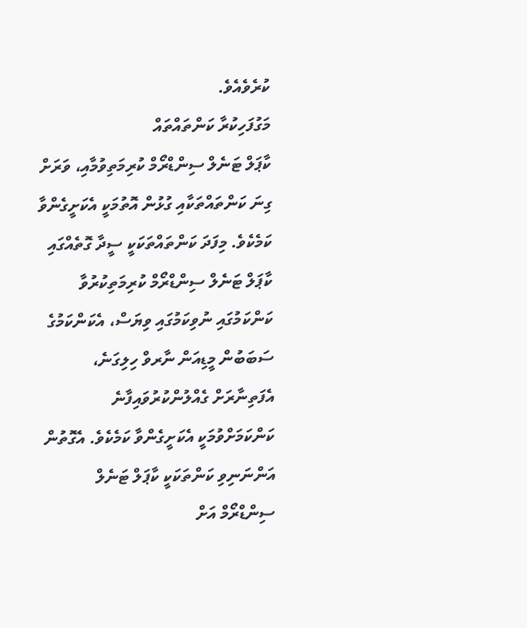ކުރެވެއެވެ.
މަގުފަހިކުރާ ކަންތައްތައް
ކާޕަލް ޓަނެލް ސިންޑްރޯމް ކުރިމަތިވުމާއި، ވަރަށް ގިނަ ކަންތައްތަކާއި ގުޅުން އޮތުމަކީ އެކަށީގެންވާ ކަމެކެވެ. މިފަދަ ކަންތައްތަކަކީ ސީދާ ގޮތެއްގައި ކާޕަލް ޓަނެލް ސިންޑްރޯމް ކުރިމަތިކުރުވާ ކަންކަމުގައި ނުވިކަމުގައި ވިޔަސް، އެކަންކަމުގެ ސަބަބުން މީޑިއަން ނާރވް ހިލިގަނެ، އެފަތިނާރަށް ގެއްލުންކުރުވައިފާނެ ކަންކަމަށްވުމަކީ އެކަށީގެންވާ ކަމެކެވެ. އެގޮތުން އަންނަނިވި ކަންތަކަކީ ކާޕަލް ޓަނެލް ސިންޑްރޯމް އަށް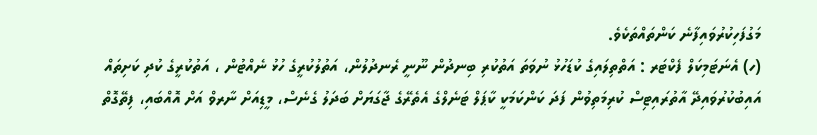މަގުފަހިކުރުވައިފާނެ ކަންތައްތަކެވެ.
(ހ) އެނަޓަމިކަލް ފެކްޓަރ : އަތްތިލައިގެ ކުޑަހުޅު ނުވަތަ އަތުކުރި ބިނދުން ނޫނީ ރެނދުލުން، އަތުލުކުރީގެ ހުޅު ނެއްޓުން ، އަތުކުރީގެ ކުދި ކަށިތައް އައިބުކުރުވައިދޭ އާތުރައިޓިސް ކުރިމަތިވުން ފަދަ ކަންކަމަކީ ކާޕަލް ޓަނެލްގެ އެތެރޭގެ ޖާގަޔަށް ބަދަލު ގެނެސް، މީޑިއަށް ނާރވް އަށް އޮއްބައި، ފިތޭގޮތް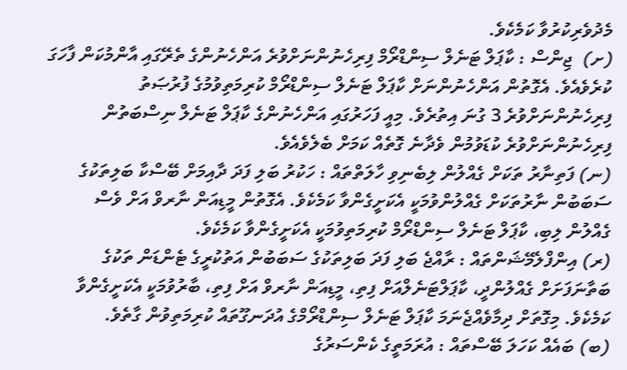މެދުވެރިކުރުވާ ކަމެކެވެ.
(ށ)  ޖިންސް : ކާޕަލް ޓަނެލް ސިންޑްރޯމް ފިރިހެނުންނަށްވުރެ އަންހެނުންގެ ތެރޭގައި އާންމުކަން ފާހަގަ ކުރެވެއެވެ. އެގޮތުން އަންހެނުންނަށް ކާޕަލް ޓަނެލް ސިންޑްރޯމް ކުރިމަތިވުމުގެ ފުރުޞަތު ފިރިހެނުންނަށްވުރެ 3 ގުނަ އިތުރެވެ. މިއީ ފަހަރުގައި އަންހެނުންގެ ކާޕަލް ޓަނެލް ނިސްބަތުން ފިރިހެނުންނަށްވުރެ ކުޑަވުމުން ވެދާނެ ގޮތެއް ކަމަށް ބެލެވެއެވެ.
(ނ) ފަތިނާރު ތަކަށް ގެއްލުން ލިބެނިވި ހާލަތްތައް : ހަކުރު ބަލި ފަދަ ދާއިމަށް ބޭސްކާ ބަލިތަކުގެ ސަބަބުން ނާރުތަކަށް ގެއްލުންވުމަކީ އެކަށީގެންވާ ކަމެކެވެ. އެގޮތުން މީޑިއަން ނާރވް އަށް ވެސް ގެއްލުން ލިބި، ކާޕަލް ޓަނެލް ސިންޑްރޯމް ކުރިމަތިވުމަކީ އެކަށީގެންވާ ކަމެކެވެ.
(ރ) އިންފްލެމޭޝަންތައް : ރާއްޖެ ބަލި ފަދަ ބަލިތަކުގެ ސަބަބުން އަތުކުރީގެ ޓެންޑަން ތަކުގެ ބަތާނަފަށަށް ގެއްލުންދީ، ކާޕަލްޓަނެލްއަށް ފިތި، މީޑިއަން ނާރވް އަށް ފިތި، ބާރުވުމަކީ އެކަށީގެންވާ ކަމެކެވެ. މިގޮތަށް ދިމާވެއްޖެނަމަ ކާޕަލް ޓަނެލް ސިންޑްރޯމްގެ އުދަނގޫތައް ކުރިމަތިވުން ގާތެވެ.
(ބ) ބައެއް ކަހަލަ ބޭސްތައް : އުރަމަތީގެ ކެންސަރުގެ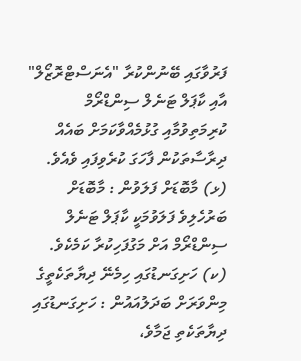ފަރުވާގައި ބޭނުންކުރާ "އެނަސްޓްރޮޒޯލް" އާއި ކާޕަލް ޓަނެލް ސިންޑްރޯމް ކުރިމަތިވުމާއި ގުޅުމެއްވާކަމަށް ބައެއް ދިރާސާތަކުން ފާހަގަ ކުރެވިފައި ވެއެވެ.
(ޅ) މާބޮޑަށް ފަލަވުން : މާބޮޑަށް ބަރުހެލިވެ ފަލަވުމަކީ ކާޕަލް ޓަނެލް ސިންޑްރޯމް އަށް މަގުފަހިކުރާ ކަމެކެވެ.
(ކ) ހަށިގަނޑުގައި ހިމެނޭ ދިޔާތަކެތީގެ މިންވަރަށް ބަދަލުއައުން : ހަށިގަނޑުގައި ދިޔާތަކެތި ޖަމާވެ،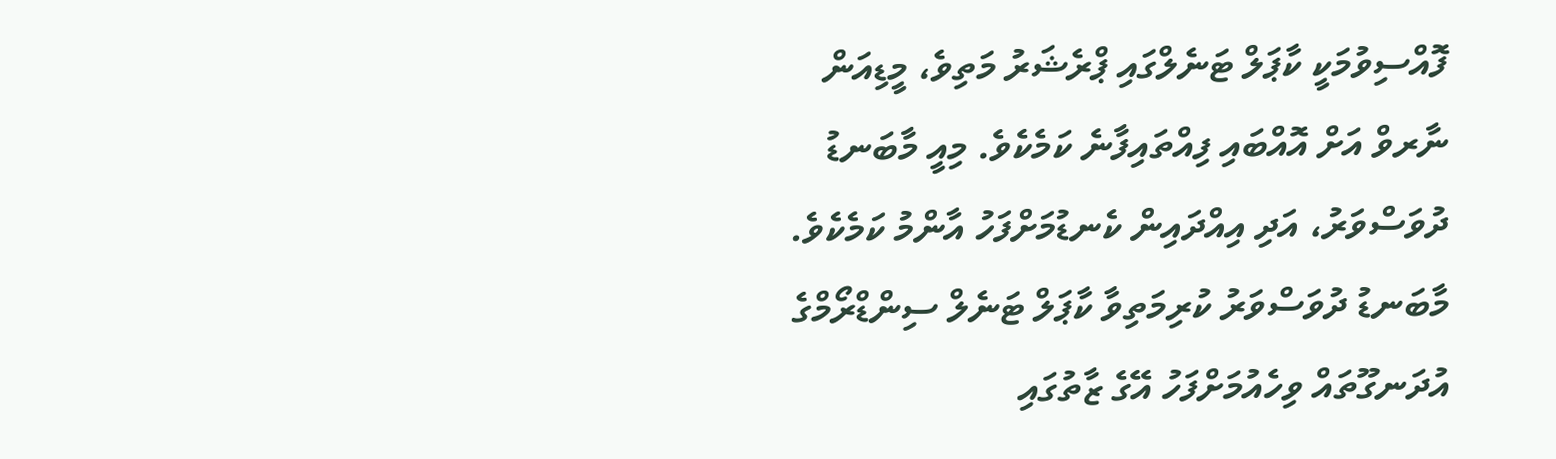ފޮއްސިވުމަކީ ކާޕަލް ޓަނެލްގައި ޕްރެޝަރު މަތިވެ، މީޑިއަން ނާރވް އަށް އޮއްބައި ފިއްތައިފާނެ ކަމެކެވެ. މިއީ މާބަނޑު ދުވަސްވަރު، އަދި އިއްދައިން ކެނޑުމަށްފަހު އާންމު ކަމެކެވެ. މާބަނޑު ދުވަސްވަރު ކުރިމަތިވާ ކާޕަލް ޓަނެލް ސިންޑްރޯމްގެ އުދަނގޫތައް ވިހެއުމަށްފަހު އޭގެ ޒާތުގައި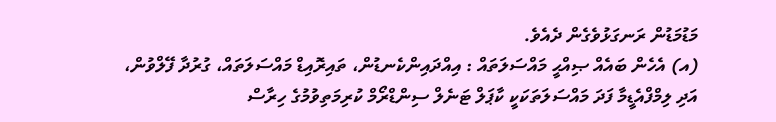މަޑުމަޑުން ރަނގަޅުވެގެން ދެއެވެ.
(އ) އެހެން ބައެއް ޞިއްޙީ މައްސަލަތައް : އިއްދައިންކެނޑުން، ތައިރޮއިޑް މައްސަލަތައް، ގުރުދާ ފޭލްވުން، އަދި ލިމްފްއެޑީމާ ފަދަ މައްސަލަތަކަކީ ކާޕަލް ޓަނެލް ސިންޑްރޯމް ކުރިމަތިވުމުގެ ހިރާސް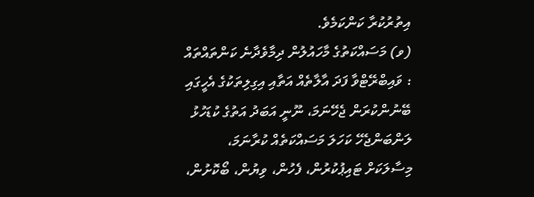އިތުރުކުރާ ކަންކަމެވެ.
(ވ) މަސައްކަތުގެ މާހައުލުން ދިމާވެދާނެ ކަންތައްތައް : ވައިބްރޭޓްވާ ފަދަ އާލާތެއް އަތާއި އިގިލިތަކުގެ އެހީގައި ބޭނުންކުރަން ޖެހޭނަމަ، ނޫނީ އަބަދު އަތުގެ ކުޑަހުޅު ލަންބަންޖެހޭ ކަހަލަ މަސައްކަތެއް ކުރާނަމަ، މިސާލަކަށް ޓައިޕުކުރުން، ފެހުން، ވިޔުން، ބޯކޮށުން،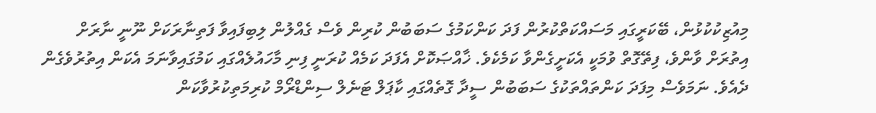މިއުޒިކުކުޅުން، ބޭކަރީގައި މަސައްކަތްކުރުން ފަދަ ކަންކަމުގެ ސަބަބުން ކުރިން ވެސް ގެއްލުން ލިބިފައިވާ ފަތިނާރަކަށް ނޫނީ ނާރަށް އިތުރަށް ވާންވެ، ފިތޭގޮތް ވުމަކީ އެކަށީގެންވާ ކަމެކެވެ. ޚާއްޞަކޮށް އެފަދަ ކަމެއް ކުރަނީ ފިނި މާހައުލެއްގައި ކަމުގައިވާނަމަ އެކަން އިތުރުވެގެން ދެއެވެ. ނަމަވެސް މިފަދަ ކަންތައްތަކުގެ ސަބަބުން ސީދާ ގޮތެއްގައި ކާޕަލް ޓަނެލް ސިންޑްރޯމް ކުރިމަތިކުރުވާކަން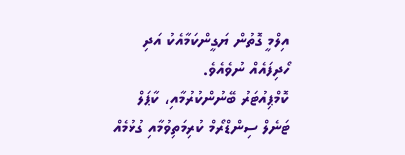އިލްމީ ގޮތުން ޔަގީންކަމާއެކު އަދި ހޯދިފައެއް ނުވެއެވެ.
ކޮމްޕިއުޓަރު ބޭނުންކުރުމާއި، ކާޕަލް ޓަނެލް ސިންޑްރޯމް ކުރިމަތިވުމާއި ގުޅުމެއް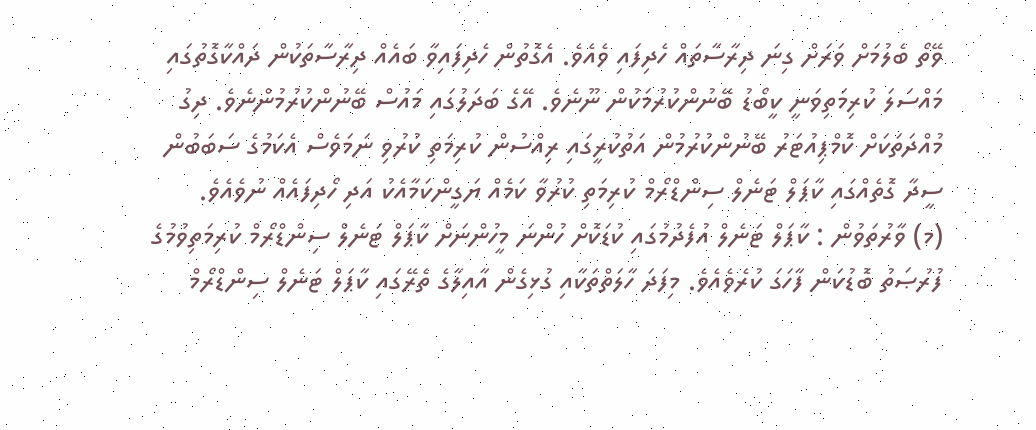ވޭތޯ ބެލުމަށް ވަރަށް ގިނަ ދިރާސާތައް ހެދިފައި ވެއެވެ. އެގޮތުން ހެދިފައިވާ ބައެއް ދިރާސާތަކުން ދައްކާގޮތުގައި މައްސަލަ ކުރިމަތިވަނީ ކީބޯޑު ބޭނުންކުރުމަކުން ނޫނެވެ. އޭގެ ބަދަލުގައި މައުސް ބޭނުންކުރުމުންނެވެ. ދިގު މުއްދަތަކަށް ކޮމްޕިއުޓަރު ބޭނުންކުރުމުން އަތުކުރީގައި ރިއްސުން ކުރިމަތި ކުރުވި ނަމަވެސް އެކަމުގެ ސަބަބުން ސީދާ ގޮތެއްގައި ކާޕަލް ޓަނެލް ސިންޑްރޯމް ކުރިމަތި ކުރުވާ ކަމެއް ޔަގީންކަމާއެކު އަދި ހޯދިފައެއް ނުވެއެވެ.
(މ) ވާރުތަވުން : ކާޕަލް ޓަނެލް އުފެދުމުގައި ކުޑަކޮށް ހުންނަ މީހުންނަށް ކާޕަލް ޓަނެލް ސިންޑްރޯމް ކުރިމަތިވުމުގެ ފުރުޞަތު ބޮޑުކަން ފާހަގަ ކުރެވެއެވެ. މިފަދަ ހާލަތްތަކާއި ގުޅިގެން އާއިލާގެ ތެރޭގައި ކާޕަލް ޓަނެލް ސިންޑްރޯމް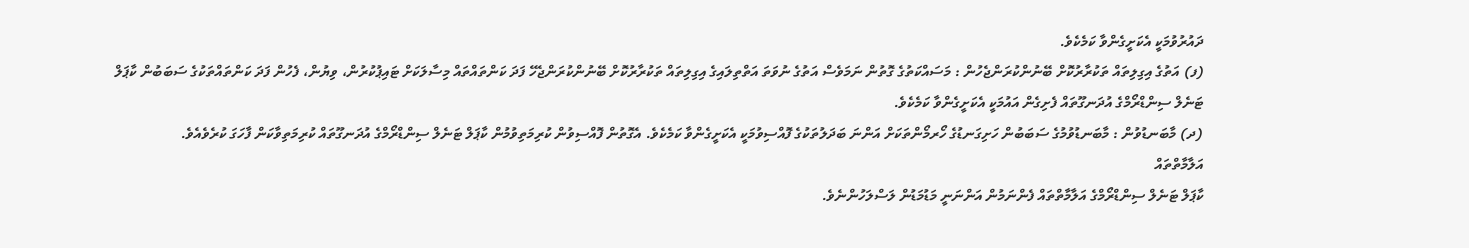ދައުރުވުމަކީ އެކަށީގެންވާ ކަމެކެވެ.
(ފ) އަތުގެ އިގިލިތައް ތަކުރާރުކޮށް ބޭނުންކުރަންޖެހުން : މަސައްކަތުގެ ގޮތުން ނަމަވެސް އަތުގެ ނުވަތަ އަތްތިލައިގެ އިގިލިތައް ތަކުރާރުކޮށް ބޭނުންކުރަންޖެހޭ ފަދަ ކަންތައްތައް މިސާލަކަށް ޓައިޕުކުރުން، ވިޔުން، ފެހުން ފަދަ ކަންތައްތަކުގެ ސަބަބުން ކާޕަލް ޓަނެލް ސިންޑްރޯމްގެ އުދަނގޫތައް ފެށިގެން އައުމަކީ އެކަށީގެންވާ ކަމެކެވެ.
(ދ) މާބަނޑުވުން : މާބަނޑުވުމުގެ ސަބަބުން ހަށިގަނޑުގެ ހޯރމޯންތަކަށް އަންނަ ބަދަލުތަކުގެ ފޮއްސިވުމަކީ އެކަށީގެންވާ ކަމެކެވެ. އެގޮތުން ފޮއްސިވުން ކުރިމަތިވުމުން ކާޕަލް ޓަނެލް ސިންޑްރޯމްގެ އުދަނގޫތައް ކުރިމަތިވާކަން ފާހަގަ ކުރެވެއެވެ.
އަލާމާތްތައް
ކާޕަލް ޓަނެލް ސިންޑްރޯމްގެ އަލާމާތްތައް ފެންނަމުން އަންނަނީ މަޑުމަޑުން ލަސްލަހުންނެވެ.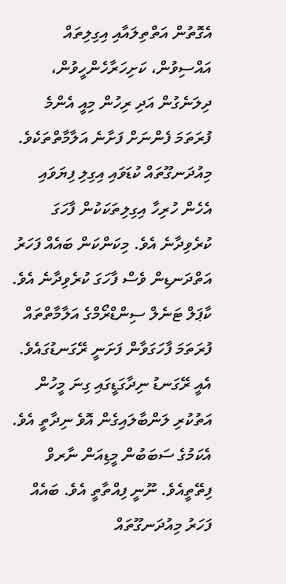އެގޮތުން އަތްތިލައާއި އިގިލިތައް އައްސިވުން، ކަށިހަރާހެންހީވުން، ދިލަނެގުން އަދި ރިހުން މިއީ އެންމެ ފުރަތަމަ ފެންނަށް ފަށާނެ އަލާމާތްތަކެވެ. މިއުދަނގޫތައް ކުޑަވައި އިގިލި ފިޔަވައި އެހެން ހުރިހާ އިގިލިތަކަކުން ފާހަގަ ކުރެވިދާނެ އެވެ. މިކަންކަން ބައެއް ފަހަރު އަތްދަނޑިން ވެސް ފާހަގަ ކުރެވިދާނެ އެވެ.
ކާޕަލް ޓަނެލް ސިންޑްރޯމްގެ އަލާމާތްތައް ފުރަތަމަ ފާހަގަވާން ފަށަނީ ރޭގަނޑުގައެވެ. އެއީ ރޭގަނޑު ނިދާގަޑީގައި ގިނަ މީހުން އަތުކުރި ލަންބާލައިގެން އޮވެ ނިދާތީ އެވެ. އެކަމުގެ ސަބަބުން މީޑިއަން ނާރވް ފިތޭތީއެވެ. ނޫނީ ފިއްތާތީ އެވެ. ބައެއް ފަހަރު މިއުދަނގޫތައް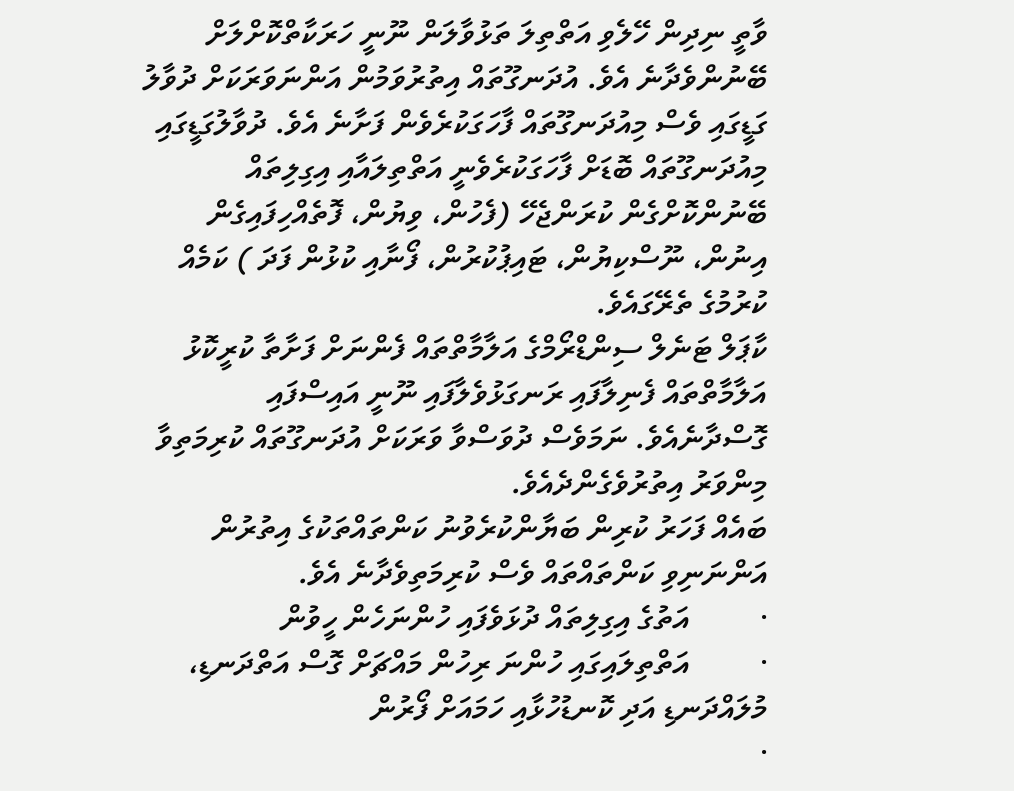ވާތީ ނިދިން ހޭލެވި އަތްތިލަ ތަޅުވާލަން ނޫނީ ހަރަކާތްކޮށްލަށް ބޭނުންވެދާނެ އެވެ. އުދަނގޫތައް އިތުރުވަމުން އަންނަވަރަކަށް ދުވާލު ގަޑީގައި ވެސް މިއުދަނގޫތައް ފާހަގަކުރެވެން ފަށާނެ އެވެ. ދުވާލުގަޑީގައި މިއުދަނގޫތައް ބޮޑަށް ފާހަގަކުރެވެނީ އަތްތިލައާއި އިގިލިތައް ބޭނުންކޮށްގެން ކުރަންޖެހޭ (ފެހުން، ވިޔުން، ފޮތެއްހިފައިގެން އިނުން، ނޫސްކިޔުން، ޓައިޕުކުރުން، ފޯނާއި ކުޅުން ފަދަ ) ކަމެއް ކުރުމުގެ ތެރޭގައެވެ.
ކާޕަލް ޓަނެލް ސިންޑްރޯމްގެ އަލާމާތްތައް ފެންނަށް ފަށާތާ ކުރީކޮޅު އަލާމާތްތައް ފެނިލާފައި ރަނގަޅުވެލާފައި ނޫނީ އައިސްފައި ގޮސްދާނެއެވެ. ނަމަވެސް ދުވަސްވާ ވަރަކަށް އުދަނގޫތައް ކުރިމަތިވާ މިންވަރު އިތުރުވެގެންދެއެވެ.
ބައެއް ފަހަރު ކުރިން ބަޔާންކުރެވުނު ކަންތައްތަކުގެ އިތުރުން އަންނަނިވި ކަންތައްތައް ވެސް ކުރިމަތިވެދާނެ އެވެ.
·         އަތުގެ އިގިލިތައް ދުޅަވެފައި ހުންނަހެން ހީވުން
·         އަތްތިލައިގައި ހުންނަ ރިހުން މައްޗަށް ގޮސް އަތްދަނޑި، މުލައްދަނޑި އަދި ކޮނޑުހުޅާއި ހަމައަށް ފޯރުން
·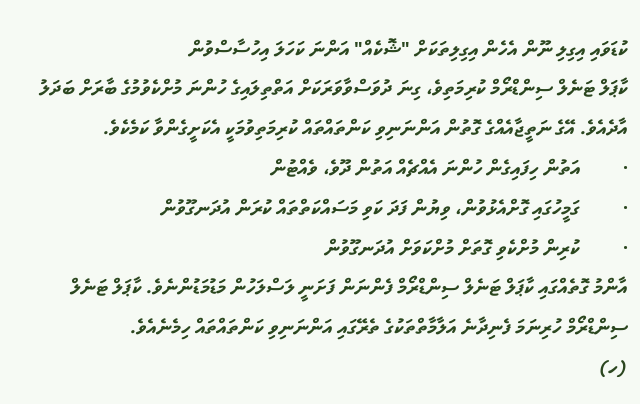ކުޑަވައި އިގިލި ނޫން އެހެން އިގިލިތަކަށް "ޝޮކެއް" އަންނަ ކަހަލަ އިހުސާސްވުން
ކާޕަލް ޓަނެލް ސިންޑްރޯމް ކުރިމަތިވެ، ގިނަ ދުވަސްވާވަރަކަށް އަތްތިލައިގެ ހުންނަ މުށްކެވުމުގެ ބާރަށް ބަދަލު އާދެއެވެ. އޭގެ ނަތީޖާއެއްގެ ގޮތުން އަންނަނިވި ކަންތައްތައް ކުރިމަތިވުމަކީ އެކަށީގެންވާ ކަމެކެވެ.
·         އަތުން ހިފައިގެން ހުންނަ އެއްޗެއް އަތުން ދޫވެ، ވެއްޓުން
·         ގަމީހުގައި ގޮށްއެޅުވުން، ވިޔުން ފަދަ ކަވި މަސައްކަތްތައް ކުރަން އުދަނގޫވުން
·         ކުރިން މުށްކެވި ގޮތަށް މުށްކަވަށް އުދަނގޫވުން
އާންމު ގޮތެއްގައި ކާޕަލް ޓަނެލް ސިންޑްރޯމް ފެންނަން ފަށަނީ ލަސްލަހުން މަޑުމަޑުންނެވެ. ކާޕަލް ޓަނެލް ސިންޑްރޯމް ހުރިނަމަ ފެނިދާނެ އަލާމާތްތަކުގެ ތެރޭގައި އަންނަނިވި ކަންތައްތައް ހިމެނެއެވެ.
(ހ)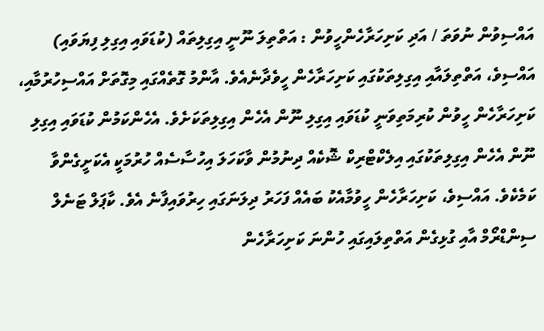އައްސިވުން ނުވަތަ / އަދި ކަށިހަރާހެންހީވުން : އަތްތިލަ ނޫނީ އިގިލިތައް (ކުޑަވައި އިގިލި ފިޔަވައި) އައްސިވެ، އަތްތިލައާއި އިގިލިތަކުގައި ކަށިހަރާހެން ހީވެދާނެއެވެ. އާންމު ގޮތެއްގައި މިގޮތަށް އައްސިހުރުމާއި، ކަށިހަރާހެން ހީވުން ކުރިމަތިވަނީ ކުޑަވައި އިގިލި ނޫން އެހެން އިގިލިތަކަށެވެ. އެހެންކަމުން ކުޑަވައި އިގިލި ނޫން އެހެން އިގިލިތަކުގައި އިލެކްޓްރިކް ޝޮކެއް ދިނުމުން ވާކަހަލަ އިހުސާސެއް ހުރުމަކީ އެކަށީގެންވާ ކަމެކެވެ. އައްސިވެ، ކަށިހަރާހެން ހީވުމާއެކު ބައެއް ފަހަރު ދިލަނަގައި ހިރުވައިފާނެ އެވެ. ކާޕަލް ޓަނެލް ސިންޑްރޯމް އާއި ގުޅިގެން އަތްތިލައިގައި ހުންނަ ކަށިހަރާހެން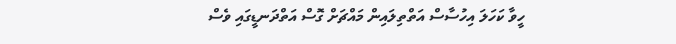ހީވާ ކަހަލަ އިހުސާސް އަތްތިލައިން މައްޗަށް ގޮސް އަތްދަނޑީގައި ވެސް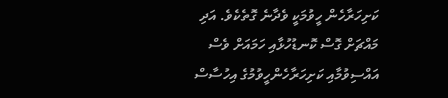ކަށިހަރާހެން ހީވުމަކީ ވެދާނެ ގޮތެކެވެ. އަދި މައްޗަށް ގޮސް ކޮނޑުހުޅާއި ހަމައަށް ވެސް އައްސިވުމާއި ކަށިހަރާހެންހީވުމުގެ އިހުސާސް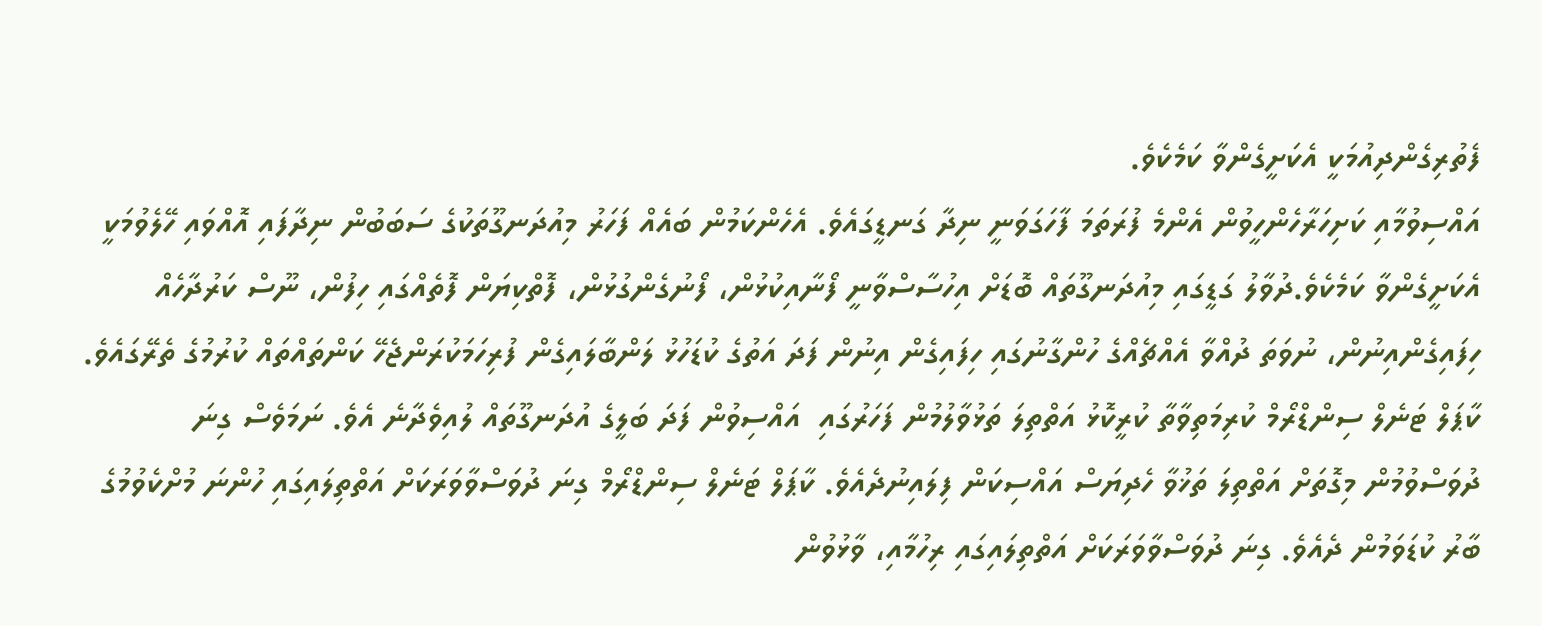ފެތުރިގެންދިއުމަކީ އެކަށީގެންވާ ކަމެކެވެ.
އައްސިވުމާއި ކަށިހަރާހެންހީވުން އެންމެ ފުރަތަމަ ފާހަގަވަނީ ނިދާ ގަނޑީގައެވެ. އެހެންކަމުން ބައެއް ފަހަރު މިއުދަނގޫތަކުގެ ސަބަބުން ނިދާފައި އޮއްވައި ހޭލެވުމަކީ އެކަށީގެންވާ ކަމެކެވެ.ދުވާލު ގަޑީގައި މިއުދަނގޫތައް ބޮޑަށް އިހުސާސްވާނީ ފޯނާއިކުޅުން، ފޯނުގެންގުޅުން، ފޮތްކިޔަން ފޮތެއްގައި ހިފުން، ނޫސް ކަރުދާހެއް ހިފައިގެންއިނުން، ނުވަތަ ދުއްވާ އެއްޗެއްގެ ހުންގާނުގައި ހިފައިގެން އިނުން ފަދަ އަތުގެ ކުޑަހުޅު ލަންބާލައިގެން ފުރިހަމަކުރަންޖެހޭ ކަންތައްތައް ކުރުމުގެ ތެރޭގައެވެ.
ކާޕަލް ޓަނެލް ސިންޑްރޯމް ކުރިމަތިވާތާ ކުރީކޮޅު އަތްތިލަ ތަޅުވާލުމުން ފަހަރުގައި  އައްސިވުން ފަދަ ބަލީގެ އުދަނގޫތައް ލުއިވެދާނެ އެވެ. ނަމަވެސް ގިނަ ދުވަސްވުމުން މިގޮތަށް އަތްތިލަ ތަޚުވާ ހެދިޔަސް އައްސިކަން ފިލައިނުދެއެވެ. ކާޕަލް ޓަނެލް ސިންޑްރޯމް ގިނަ ދުވަސްވާވަރަކަށް އަތްތިލައިގައި ހުންނަ މުށްކެވުމުގެ ބާރު ކުޑަވަމުން ދެއެވެ. ގިނަ ދުވަސްވާވަރަކަށް އަތްތިލައިގައި ރިހުމާއި، ވާޅުވުން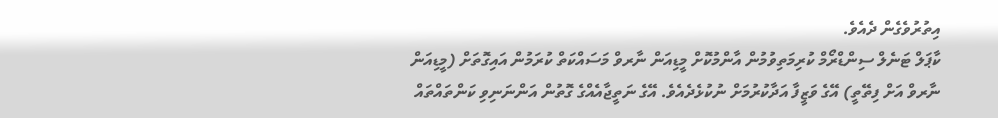އިތުރުވެގެން ދެއެވެ.
ކާޕަލް ޓަނެލް ސިންޑްރޯމް ކުރިމަތިވުމުން އާންމުކޮށް މީޑިއަން ނާރވް މަސައްކަތް ކުރަމުން އައިގޮތަށް (މީޑިއަން ނާރވް އަށް ފިތޭތީ) އޭގެ ވަޒީފާ އަދާކުރުމަށް ނުކުޅެދެއެވެ. އޭގެ ނަތީޖާއެއްގެ ގޮތުން އަންނަނިވި ކަންތައްތައް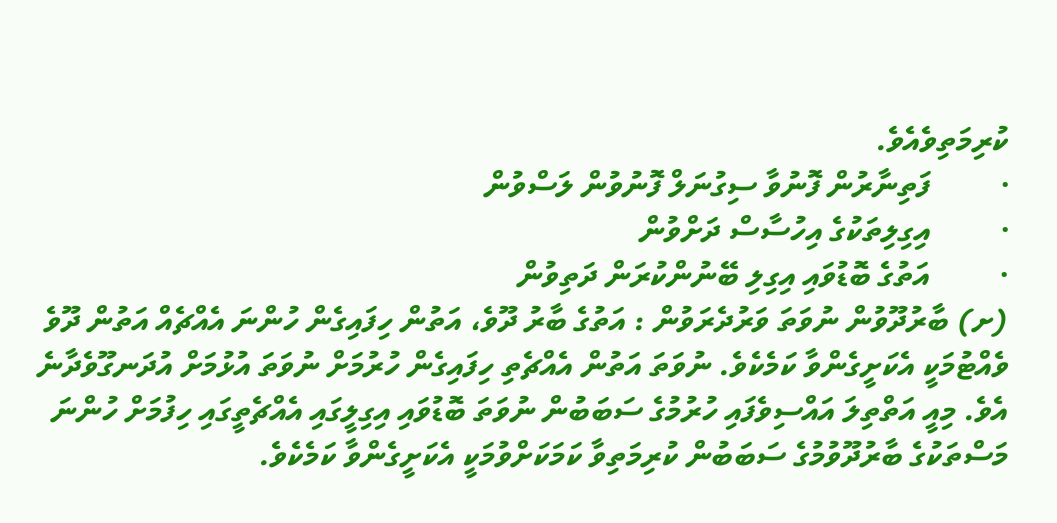ކުރިމަތިވެއެވެ.
·         ފަތިނާރުން ފޮނުވާ ސިގުނަލް ފޮނުވުން ލަސްވުން
·         އިގިލިތަކުގެ އިހުސާސް ދަށްވުން
·         އަތުގެ ބޮޑުވައި އިގިލި ބޭނުންކުރަން ދަތިވުން
(ށ) ބާރުދޫވުން ނުވަތަ ވަރުދެރަވުން : އަތުގެ ބާރު ދޫވެ، އަތުން ހިފައިގެން ހުންނަ އެއްޗެއް އަތުން ދޫވެ ވެއްޓުމަކީ އެކަށީގެންވާ ކަމެކެވެ. ނުވަތަ އަތުން އެއްޗެތި ހިފައިގެން ހުރުމަށް ނުވަތަ އުޅުމަށް އުދަނގޫވެދާނެ އެވެ. މިއީ އަތްތިލަ އައްސިވެފައި ހުރުމުގެ ސަބަބުން ނުވަތަ ބޮޑުވައި އިގިލީގައި އެއްޗެތީގައި ހިފުމަށް ހުންނަ މަސްތަކުގެ ބާރުދޫވުމުގެ ސަބަބުން ކުރިމަތިވާ ކަމަކަށްވުމަކީ އެކަށީގެންވާ ކަމެކެވެ.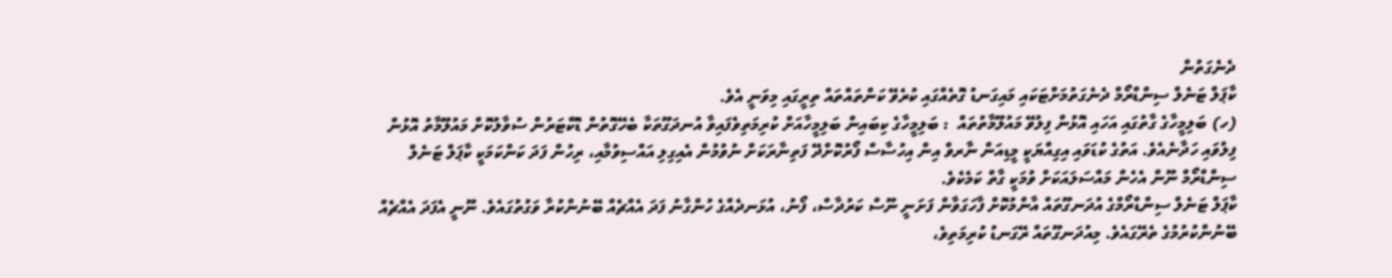ދެނެގަތުން
ކާޕަލް ޓަނެލް ސިންޑްރޯމް ދެނެގަތުމަށްޓަކައި މައިގަނޑު ގޮތެއްގައި ކުރެވޭ ކަންތައްތައް ތިރީގައި މިވަނީ އެވެ.
(ހ) ބަލިމީހާގެ ގާތުގައި އަހައި އޮޅުން ފިލުވޭ މައުލޫމާތުތައް  : ބަލިމީހާގެ ކިބައިން ބަލިމީހާއަށް ކުރިމަތިވެފައިވާ އުނދަގޫތަކާ ބެހޭގޮތުން ޑޮކްޓަރުން ސުވާލުކޮށް މައުލޫމާތު އޮޅުން ފިލުވައި ހަދާނެއެވެ. އަތުގެ ކުޑަވައި އިގިއްޔަކީ މީޑިއަން ނާރވް އިން އިހުސާސް ފޯރުކޮށްދޭ ފަތިނާރަކަށް ނުވުމުން އެއިގިލި އައްސިވުމާއި، ރިހުން ފަދަ ކަންކަމަކީ ކާޕަލް ޓަނެލް ސިންޑްރޯމް ނޫން އެހެން މައްސަލައަކަށް ވުމަކީ ގާތް ކަމެކެވެ.
ކާޕަލް ޓަނެލް ސިންޑްރޯމްގެ އުދަނގޫތައް އާންމުކޮށް ފާހަގަވާން ފަށަނީ ނޫސް ކަރުދާސް، ފޯނު، އުޅަނދެއްގެ ހުންގާނު ފަދަ އެއްޗެއް ބޭނުންކުރާ ވަގުތުގައެވެ. ނޫނީ އެފަދަ އެއްޗެއް ބޭނުންކުރުމުގެ ތެރޭގައެވެ. މިއުދަނގޫތައް ރޭގަނޑު ކުރިމަތިވެ،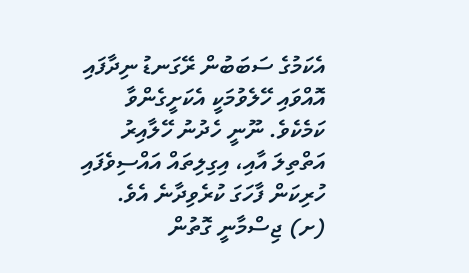އެކަމުގެ ސަބަބުން ރޭގަނޑު ނިދާފައި އޮއްވައި ހޭލެވުމަކީ އެކަށީގެންވާ ކަމެކެވެ. ނޫނީ ހެދުނު ހޭލާއިރު އަތްތިލަ އާއި، އިގިލިތައް އައްސިވެފައި ހުރިކަން ފާހަގަ ކުރެވިދާނެ އެވެ.
(ށ) ޖިސްމާނީ ގޮތުން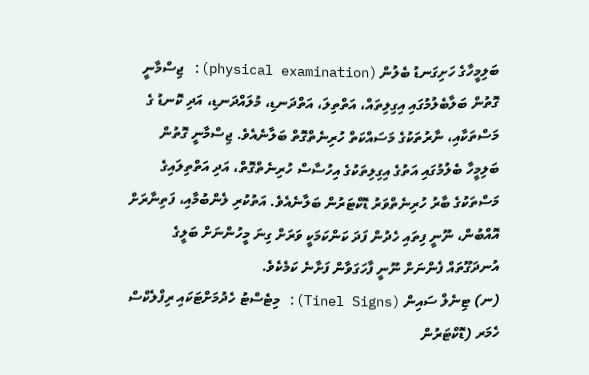ބަލިމީހާގެ ހަށިގަނޑު ބެލުން (physical examination): ޖިސްމާނީ ގޮތުން ބަލާބެލުމުގައި އިގިލިތައް، އަތްތިލަ، އަތްދަނޑި، މުލައްދަނޑި، އަދި ކޮނޑު ގެ މަސްތަކާއި، ނާރުތަކުގެ މަސައްކަތް ހުރިނެތްގޮތް ބަލާނެއެވެ. ޖިސްމާނީ ގޮތުން ބަލިމީހާ ބެލުމުގައި އަތުގެ އިގިލިތަކުގެ އިހުސާސް ހުރިނެތްގޮތް، އަދި އަތްތިލައިގެ މަސްތަކުގެ ބާރު ހުރިނެތްވަރު ޑޮކްޓަރުން ބަލާނެއެވެ. އަތުކުރި ލެންބުމާއި، ފަތިނާރަށް އޮއްބުން، ނޫނީ ފިތައި ހެދުން ފަދަ ކަންކަމަކީ ވަރަށް ގިނަ މީހުންނަށް ބަލީގެ އުނދަގޫތައް ފެންނަށް ނޫނީ ފާހަގަވާން ފަށާނެ ކަމެކެވެ.
(ނ) ޓިނެލް ސައިން (Tinel Signs): މިޓެސްޓު ހެދުމަށްޓަކައި ރިފްލެކްސް ހެމަރ (ޑޮކްޓަރުން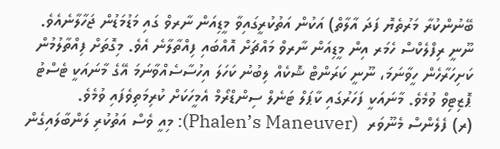ބޭނުންކުރާ މަރުތެޔޮ ފަދަ އާލާތް) އަކުން އަތުކުރީގައިވާ މީޑިއަން ނާރވް ގައި މަޑުމަޑުން ޖަހާލާނެއެވެ. ނޫނީ ރިފްލެކްސް ހެމަރ އިން މީޑިއަން ނާރވް މައްޗަށް އޮއްބައި ފިއްތާލާނެ އެވެ. މިގޮތަށް ފިއްތާލުމުން ކަށިހަރާހެން ހީވާނަމަ، ނޫނީ ކަރަންޓް ޝޮކެއް ލިބުނު ކަހަލަ އިހުސާސެއްވާނަމަ އޭގެ މާނައަކީ ޓެސްޓު ޕޮޒިޓިވް ވުމެވެ. މާނައަކީ ފަހަރުގައި ކާޕަލް ޓަނެލް ސިންޑްރޯމް އެމީހަކަށް ކުރިމަތިވެފައި ވުމެވެ.
(ރ) ފެލެންސް މެނޫވަރ  (Phalen’s Maneuver): މިއީ ވެސް އަތުކުރި ލަންބާލައިގެން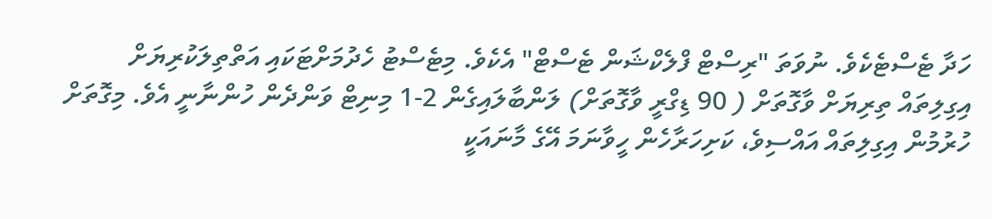ހަދާ ޓެސްޓެކެވެ. ނުވަތަ "ރިސްޓް ފްލެކްޝަން ޓެސްޓް" އެކެވެ. މިޓެސްޓު ހެދުމަށްޓަކައި އަތްތިލަކުރިޔަށް އިގިލިތައް ތިރިޔަށް ވާގޮތަށް ( 90 ޑިގްރީ ވާގޮތަށް) ލަންބާލައިގެން 2-1 މިނިޓް ވަންދެން ހުންނާނީ އެވެ. މިގޮތަށް ހުރުމުން އިގިލިތައް އައްސިވެ، ކަށިހަރާހެން ހީވާނަމަ އޭގެ މާނައަކީ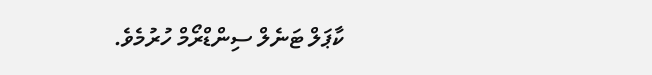ކާޕަލް ޓަނެލް ސިންޑްރޯމް ހުރުމެވެ.